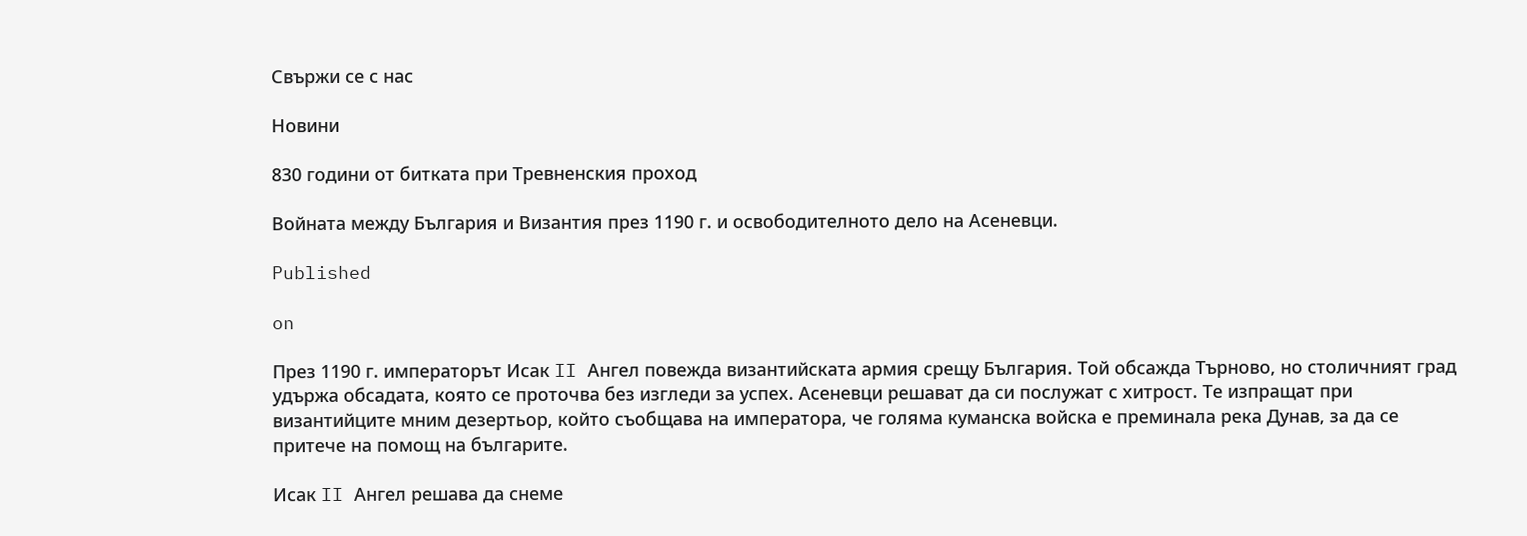Свържи се с нас

Новини

830 години от битката при Тревненския проход

Войната между България и Византия през 1190 г. и освободителното дело на Асеневци.

Published

on

През 1190 г. императорът Исак II Ангел повежда византийската армия срещу България. Той обсажда Търново, но столичният град удържа обсадата, която се проточва без изгледи за успех. Асеневци решават да си послужат с хитрост. Те изпращат при византийците мним дезертьор, който съобщава на императора, че голяма куманска войска е преминала река Дунав, за да се притече на помощ на българите.

Исак II Ангел решава да снеме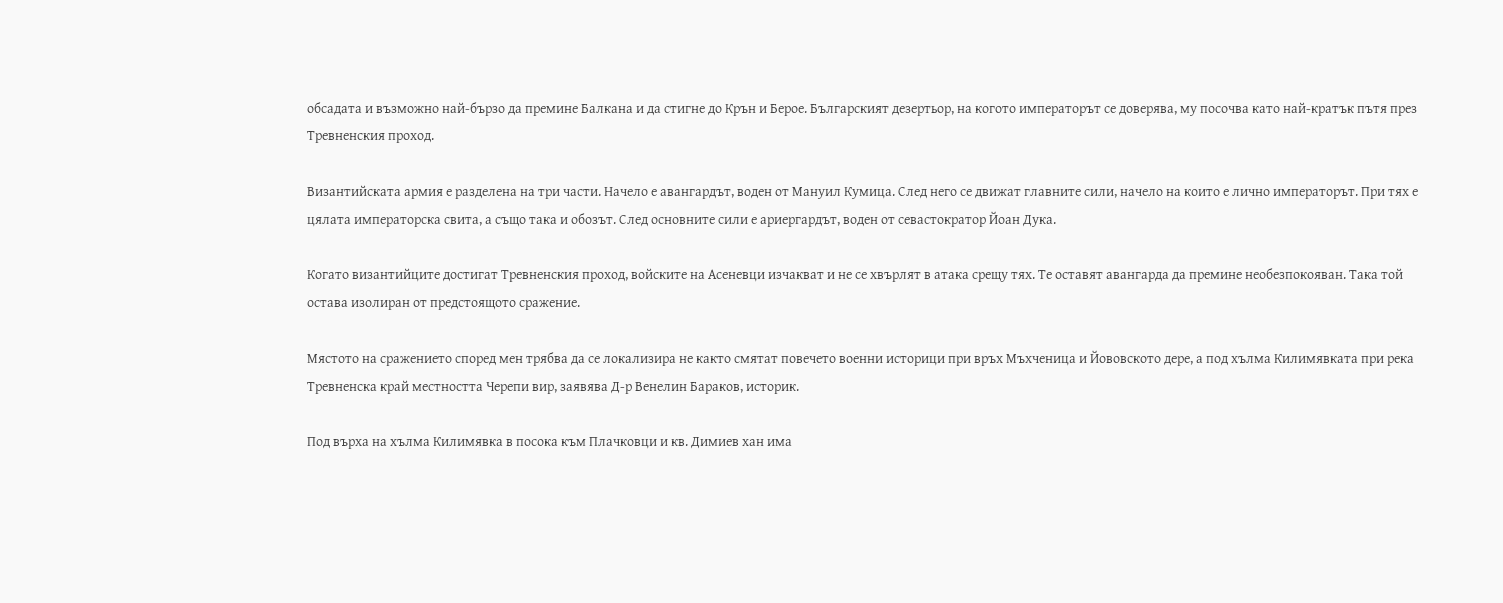обсадата и възможно най-бързо да премине Балкана и да стигне до Крън и Берое. Българският дезертьор, на когото императорът се доверява, му посочва като най-кратък пътя през Тревненския проход.

Византийската армия е разделена на три части. Начело е авангардът, воден от Мануил Кумица. След него се движат главните сили, начело на които е лично императорът. При тях е цялата императорска свита, а също така и обозът. След основните сили е ариергардът, воден от севастократор Йоан Дука.

Когато византийците достигат Тревненския проход, войските на Асеневци изчакват и не се хвърлят в атака срещу тях. Те оставят авангарда да премине необезпокояван. Така той остава изолиран от предстоящото сражение.

Мястото на сражението според мен трябва да се локализира не както смятат повечето военни историци при връх Мъхченица и Йововското дере, а под хълма Килимявката при река Тревненска край местността Черепи вир, заявява Д-р Венелин Бараков, историк.

Под върха на хълма Килимявка в посока към Плачковци и кв. Димиев хан има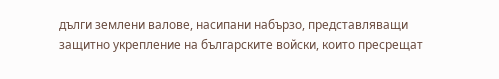дълги землени валове, насипани набързо, представляващи защитно укрепление на българските войски, които пресрещат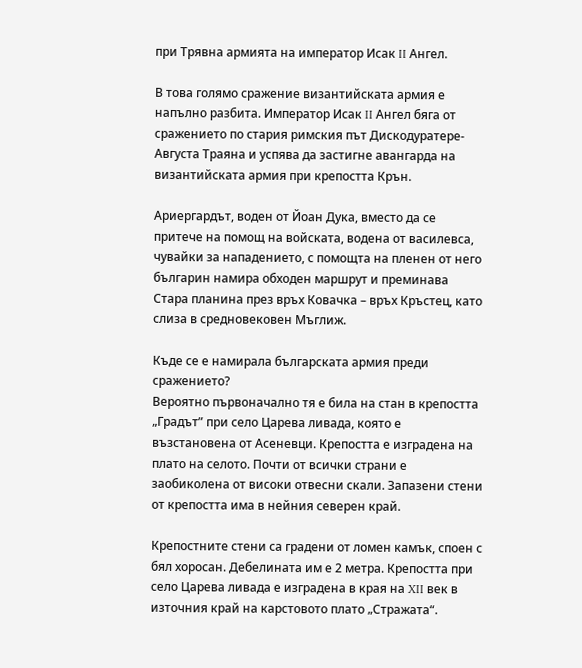при Трявна армията на император Исак II Ангел.

В това голямо сражение византийската армия е напълно разбита. Император Исак II Ангел бяга от сражението по стария римския път Дискодуратере-Августа Траяна и успява да застигне авангарда на византийската армия при крепостта Крън.

Ариергардът, воден от Йоан Дука, вместо да се притече на помощ на войската, водена от василевса, чувайки за нападението, с помощта на пленен от него българин намира обходен маршрут и преминава Стара планина през връх Ковачка – връх Кръстец, като слиза в средновековен Мъглиж.

Къде се е намирала българската армия преди сражението?
Вероятно първоначално тя е била на стан в крепостта „Градът” при село Царева ливада, която е възстановена от Асеневци. Крепостта е изградена на плато на селото. Почти от всички страни е заобиколена от високи отвесни скали. Запазени стени от крепостта има в нейния северен край.

Крепостните стени са градени от ломен камък, споен с бял хоросан. Дебелината им е 2 метра. Крепостта при село Царева ливада е изградена в края на XII век в източния край на карстовото плато „Стражата“.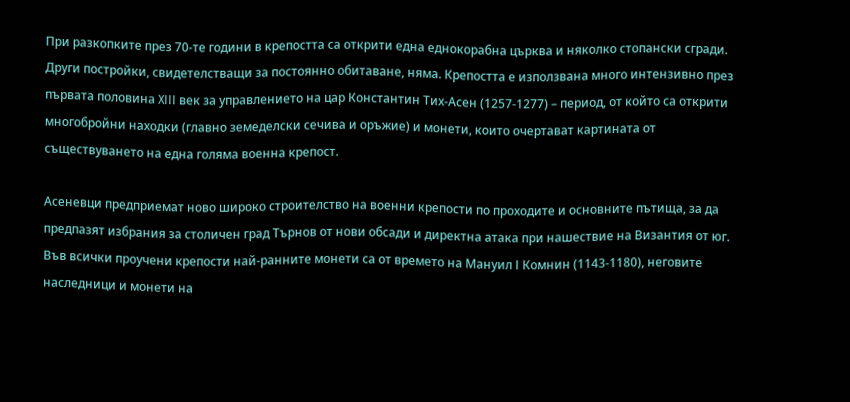При разкопките през 70-те години в крепостта са открити една еднокорабна църква и няколко стопански сгради. Други постройки, свидетелстващи за постоянно обитаване, няма. Крепостта е използвана много интензивно през първата половина XIII век за управлението на цар Константин Тих-Асен (1257-1277) – период, от който са открити многобройни находки (главно земеделски сечива и оръжие) и монети, които очертават картината от съществуването на една голяма военна крепост.

Асеневци предприемат ново широко строителство на военни крепости по проходите и основните пътища, за да предпазят избрания за столичен град Търнов от нови обсади и директна атака при нашествие на Византия от юг. Във всички проучени крепости най-ранните монети са от времето на Мануил І Комнин (1143-1180), неговите наследници и монети на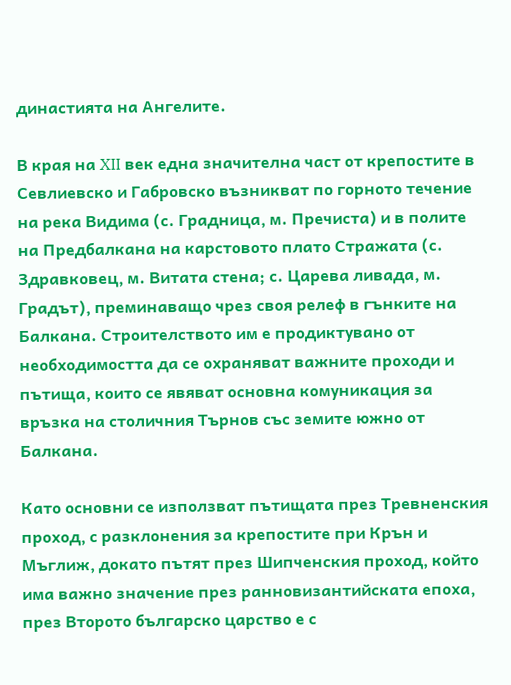династията на Ангелите.

В края на XII век една значителна част от крепостите в Севлиевско и Габровско възникват по горното течение на река Видима (с. Градница, м. Пречиста) и в полите на Предбалкана на карстовото плато Стражата (с. Здравковец, м. Витата стена; с. Царева ливада, м. Градът), преминаващо чрез своя релеф в гънките на Балкана. Строителството им е продиктувано от необходимостта да се охраняват важните проходи и пътища, които се явяват основна комуникация за връзка на столичния Търнов със земите южно от Балкана.

Като основни се използват пътищата през Тревненския проход, с разклонения за крепостите при Крън и Мъглиж, докато пътят през Шипченския проход, който има важно значение през ранновизантийската епоха, през Второто българско царство е с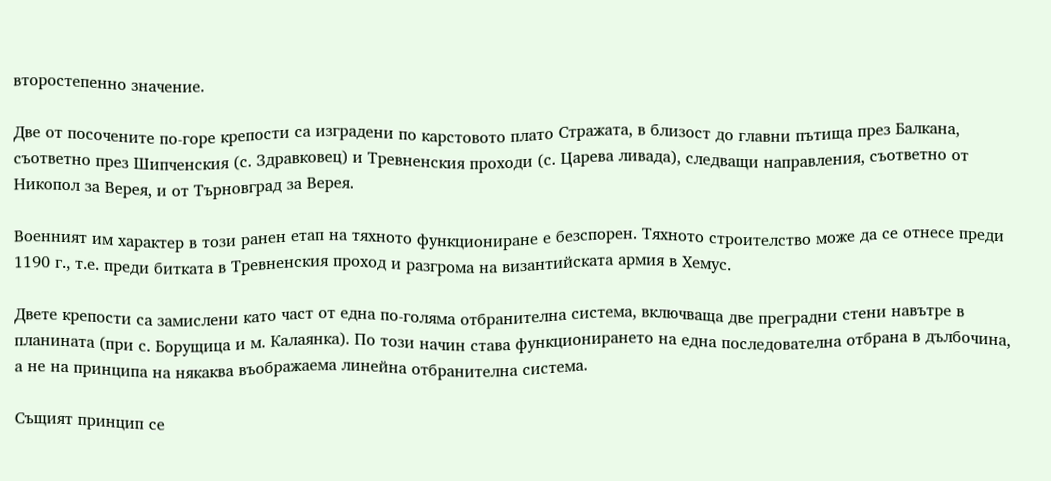второстепенно значение.

Две от посочените по-горе крепости са изградени по карстовото плато Стражата, в близост до главни пътища през Балкана, съответно през Шипченския (с. Здравковец) и Тревненския проходи (с. Царева ливада), следващи направления, съответно от Никопол за Верея, и от Търновград за Верея.

Военният им характер в този ранен етап на тяхното функциониране е безспорен. Тяхното строителство може да се отнесе преди 1190 г., т.е. преди битката в Тревненския проход и разгрома на византийската армия в Хемус.

Двете крепости са замислени като част от една по-голяма отбранителна система, включваща две преградни стени навътре в планината (при с. Борущица и м. Калаянка). По този начин става функционирането на една последователна отбрана в дълбочина, а не на принципа на някаква въображаема линейна отбранителна система.

Същият принцип се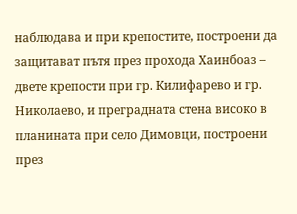наблюдава и при крепостите, построени да защитават пътя през прохода Хаинбоаз – двете крепости при гр. Килифарево и гр. Николаево, и преградната стена високо в планината при село Димовци, построени през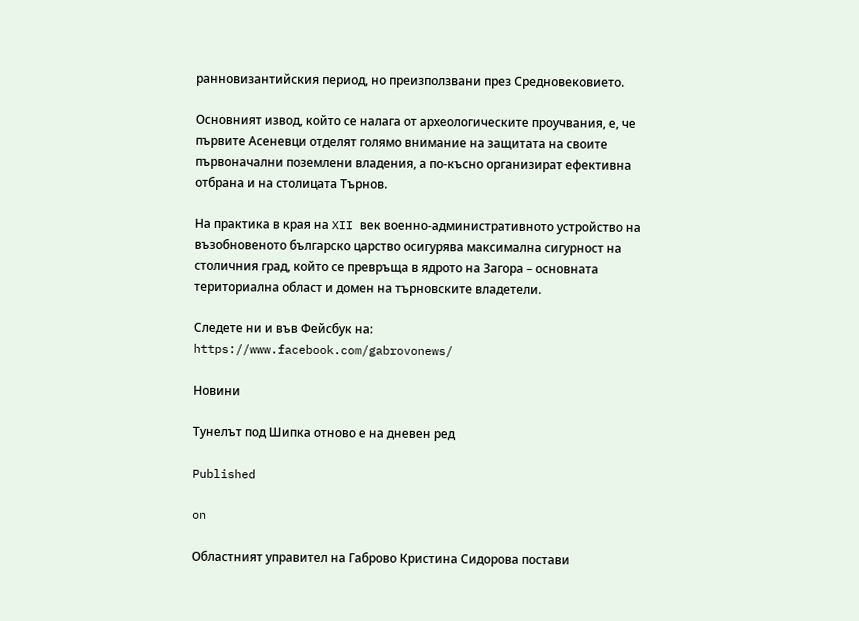ранновизантийския период, но преизползвани през Средновековието.

Основният извод, който се налага от археологическите проучвания, е, че първите Асеневци отделят голямо внимание на защитата на своите първоначални поземлени владения, а по-късно организират ефективна отбрана и на столицата Търнов.

На практика в края на XII век военно-административното устройство на възобновеното българско царство осигурява максимална сигурност на столичния град, който се превръща в ядрото на Загора – основната териториална област и домен на търновските владетели.

Следете ни и във Фейсбук на:
https://www.facebook.com/gabrovonews/

Новини

Тунелът под Шипка отново е на дневен ред

Published

on

Областният управител на Габрово Кристина Сидорова постави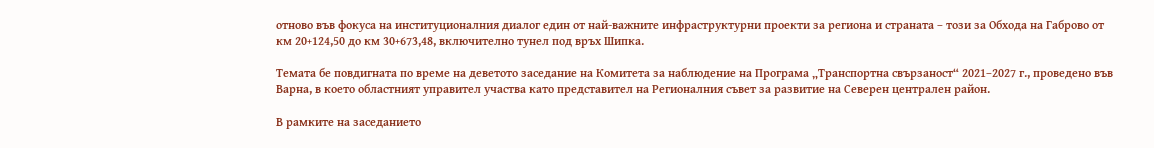отново във фокуса на институционалния диалог един от най-важните инфраструктурни проекти за региона и страната – този за Обхода на Габрово от км 20+124,50 до км 30+673,48, включително тунел под връх Шипка.

Темата бе повдигната по време на деветото заседание на Комитета за наблюдение на Програма „Транспортна свързаност“ 2021–2027 г., проведено във Варна, в което областният управител участва като представител на Регионалния съвет за развитие на Северен централен район.

В рамките на заседанието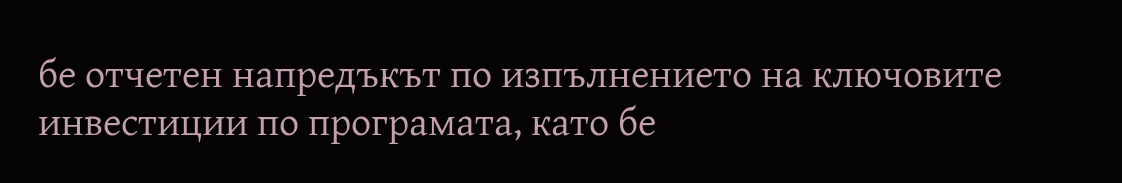бе отчетен напредъкът по изпълнението на ключовите инвестиции по програмата, като бе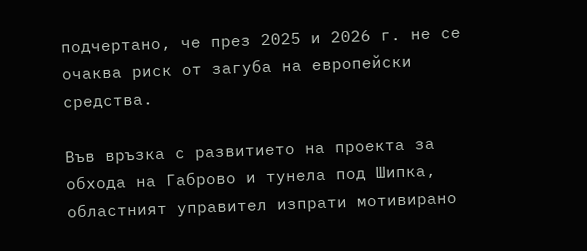подчертано, че през 2025 и 2026 г. не се очаква риск от загуба на европейски средства.

Във връзка с развитието на проекта за обхода на Габрово и тунела под Шипка, областният управител изпрати мотивирано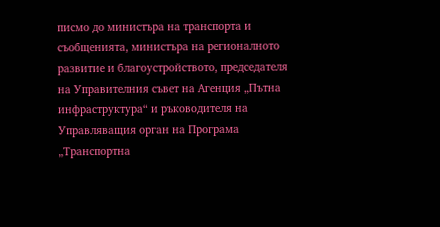писмо до министъра на транспорта и съобщенията, министъра на регионалното развитие и благоустройството, председателя на Управителния съвет на Агенция „Пътна инфраструктура“ и ръководителя на Управляващия орган на Програма „Транспортна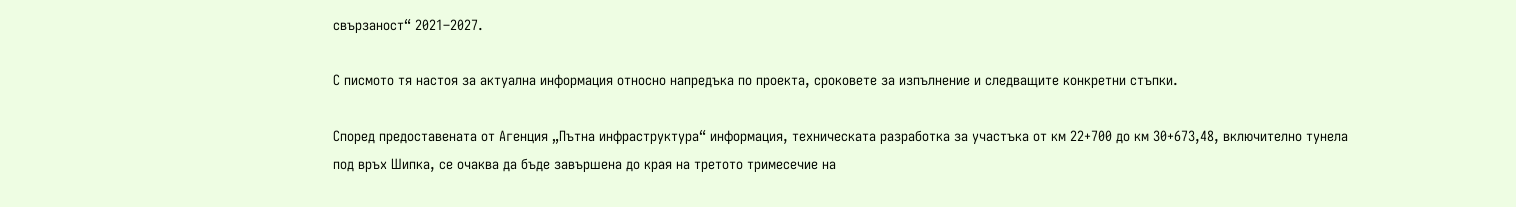свързаност“ 2021–2027.

С писмото тя настоя за актуална информация относно напредъка по проекта, сроковете за изпълнение и следващите конкретни стъпки.

Според предоставената от Агенция „Пътна инфраструктура“ информация, техническата разработка за участъка от км 22+700 до км 30+673,48, включително тунела под връх Шипка, се очаква да бъде завършена до края на третото тримесечие на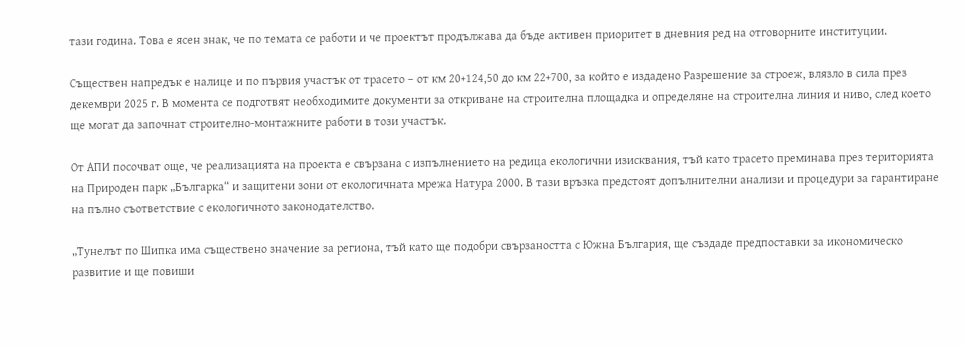тази година. Това е ясен знак, че по темата се работи и че проектът продължава да бъде активен приоритет в дневния ред на отговорните институции.

Съществен напредък е налице и по първия участък от трасето – от км 20+124,50 до км 22+700, за който е издадено Разрешение за строеж, влязло в сила през декември 2025 г. В момента се подготвят необходимите документи за откриване на строителна площадка и определяне на строителна линия и ниво, след което ще могат да започнат строително-монтажните работи в този участък.

От АПИ посочват още, че реализацията на проекта е свързана с изпълнението на редица екологични изисквания, тъй като трасето преминава през територията на Природен парк „Българка“ и защитени зони от екологичната мрежа Натура 2000. В тази връзка предстоят допълнителни анализи и процедури за гарантиране на пълно съответствие с екологичното законодателство.

„Тунелът по Шипка има съществено значение за региона, тъй като ще подобри свързаността с Южна България, ще създаде предпоставки за икономическо развитие и ще повиши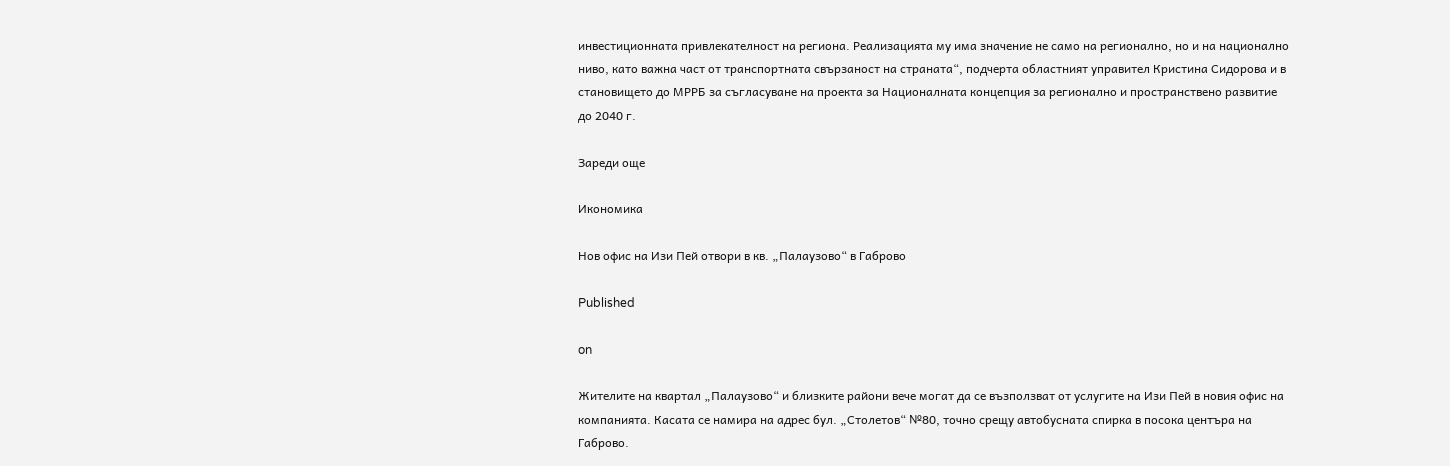инвестиционната привлекателност на региона. Реализацията му има значение не само на регионално, но и на национално ниво, като важна част от транспортната свързаност на страната“, подчерта областният управител Кристина Сидорова и в становището до МРРБ за съгласуване на проекта за Националната концепция за регионално и пространствено развитие до 2040 г.

Зареди още

Икономика

Нов офис на Изи Пей отвори в кв. „Палаузово“ в Габрово

Published

on

Жителите на квартал „Палаузово“ и близките райони вече могат да се възползват от услугите на Изи Пей в новия офис на компанията. Касата се намира на адрес бул. „Столетов“ №80, точно срещу автобусната спирка в посока центъра на Габрово.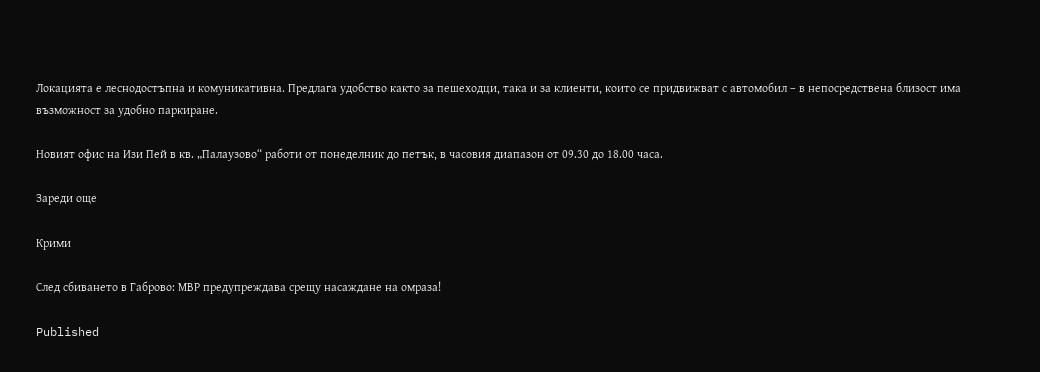Локацията е леснодостъпна и комуникативна. Предлага удобство както за пешеходци, така и за клиенти, които се придвижват с автомобил – в непосредствена близост има възможност за удобно паркиране.

Новият офис на Изи Пей в кв. „Палаузово“ работи от понеделник до петък, в часовия диапазон от 09.30 до 18.00 часа.

Зареди още

Крими

След сбиването в Габрово: МВР предупреждава срещу насаждане на омраза!

Published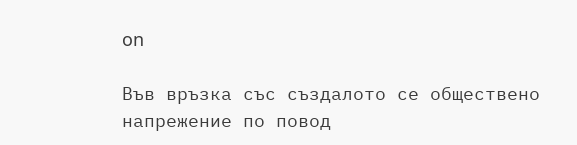on

Във връзка със създалото се обществено напрежение по повод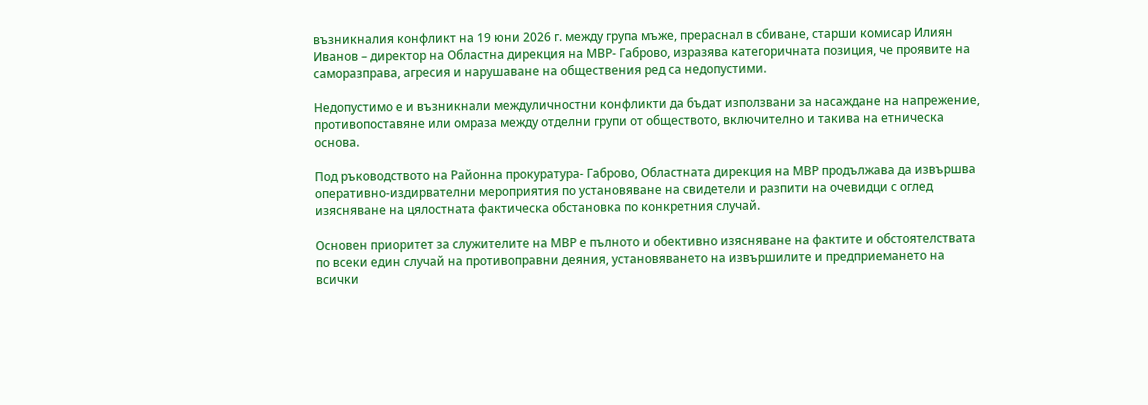възникналия конфликт на 19 юни 2026 г. между група мъже, прераснал в сбиване, старши комисар Илиян Иванов – директор на Областна дирекция на МВР- Габрово, изразява категоричната позиция, че проявите на саморазправа, агресия и нарушаване на обществения ред са недопустими.

Недопустимо е и възникнали междуличностни конфликти да бъдат използвани за насаждане на напрежение, противопоставяне или омраза между отделни групи от обществото, включително и такива на етническа основа.

Под ръководството на Районна прокуратура- Габрово, Областната дирекция на МВР продължава да извършва оперативно-издирвателни мероприятия по установяване на свидетели и разпити на очевидци с оглед изясняване на цялостната фактическа обстановка по конкретния случай.

Основен приоритет за служителите на МВР е пълното и обективно изясняване на фактите и обстоятелствата по всеки един случай на противоправни деяния, установяването на извършилите и предприемането на всички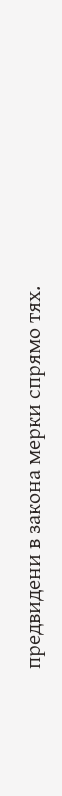предвидени в закона мерки спрямо тях.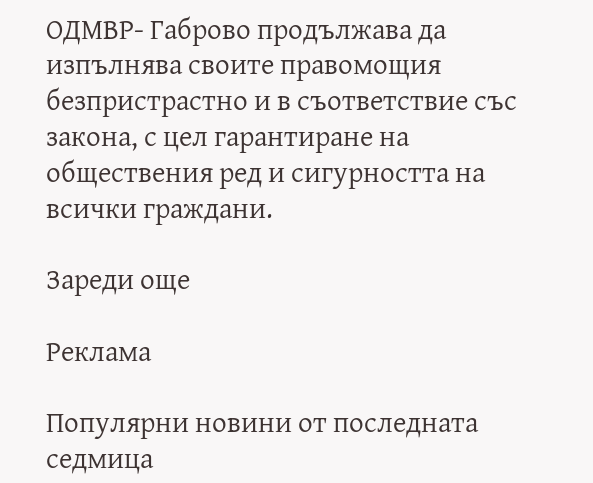ОДМВР- Габрово продължава да изпълнява своите правомощия безпристрастно и в съответствие със закона, с цел гарантиране на обществения ред и сигурността на всички граждани.

Зареди още

Реклама

Популярни новини от последната седмица